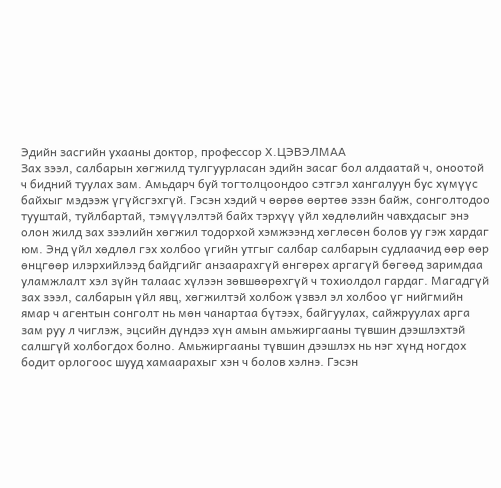Эдийн засгийн ухааны доктор, профессор Х.ЦЭВЭЛМАА
Зах зээл, салбарын хөгжилд тулгуурласан эдийн засаг бол алдаатай ч, оноотой ч бидний туулах зам. Амьдарч буй тогтолцоондоо сэтгэл хангалуун бус хүмүүс байхыг мэдээж үгүйсгэхгүй. Гэсэн хэдий ч өөрөө өөртөө эзэн байж, сонголтодоо тууштай, туйлбартай, тэмүүлэлтэй байх тэрхүү үйл хөдлөлийн чавхдасыг энэ олон жилд зах зээлийн хөгжил тодорхой хэмжээнд хөглөсөн болов уу гэж хардаг юм. Энд үйл хөдлөл гэх холбоо үгийн утгыг салбар салбарын судлаачид өөр өөр өнцгөөр илэрхийлээд байдгийг анзаарахгүй өнгөрөх аргагүй бөгөөд заримдаа уламжлалт хэл зүйн талаас хүлээн зөвшөөрөхгүй ч тохиолдол гардаг. Магадгүй зах зээл, салбарын үйл явц, хөгжилтэй холбож үзвэл эл холбоо үг нийгмийн ямар ч агентын сонголт нь мөн чанартаа бүтээх, байгуулах, сайжруулах арга зам руу л чиглэж, эцсийн дүндээ хүн амын амьжиргааны түвшин дээшлэхтэй салшгүй холбогдох болно. Амьжиргааны түвшин дээшлэх нь нэг хүнд ногдох бодит орлогоос шууд хамаарахыг хэн ч болов хэлнэ. Гэсэн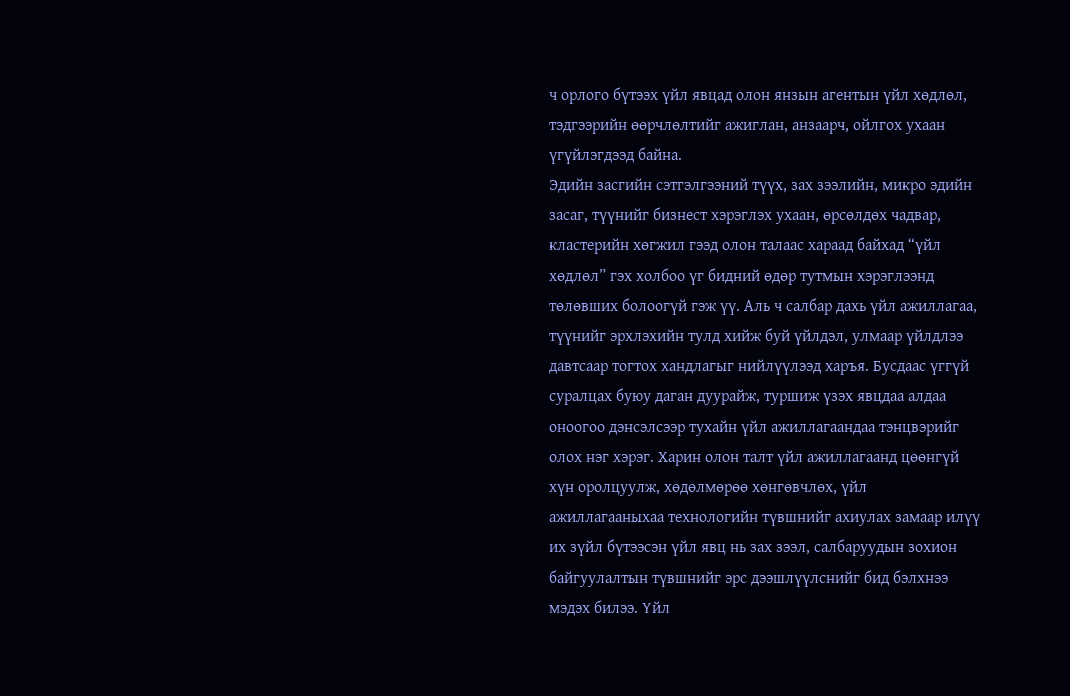ч орлого бүтээх үйл явцад олон янзын агентын үйл хөдлөл, тэдгээрийн өөрчлөлтийг ажиглан, анзаарч, ойлгох ухаан үгүйлэгдээд байна.
Эдийн засгийн сэтгэлгээний түүх, зах зээлийн, микро эдийн засаг, түүнийг бизнест хэрэглэх ухаан, өрсөлдөх чадвар, кластерийн хөгжил гээд олон талаас хараад байхад “үйл хөдлөл” гэх холбоо үг бидний өдөр тутмын хэрэглээнд төлөвших болоогүй гэж үү. Аль ч салбар дахь үйл ажиллагаа, түүнийг эрхлэхийн тулд хийж буй үйлдэл, улмаар үйлдлээ давтсаар тогтох хандлагыг нийлүүлээд харъя. Бусдаас үггүй суралцах буюу даган дуурайж, туршиж үзэх явцдаа алдаа оноогоо дэнсэлсээр тухайн үйл ажиллагаандаа тэнцвэрийг олох нэг хэрэг. Харин олон талт үйл ажиллагаанд цөөнгүй хүн оролцуулж, хөдөлмөрөө хөнгөвчлөх, үйл ажиллагааныхаа технологийн түвшнийг ахиулах замаар илүү их зүйл бүтээсэн үйл явц нь зах зээл, салбаруудын зохион байгуулалтын түвшнийг эрс дээшлүүлснийг бид бэлхнээ мэдэх билээ. Үйл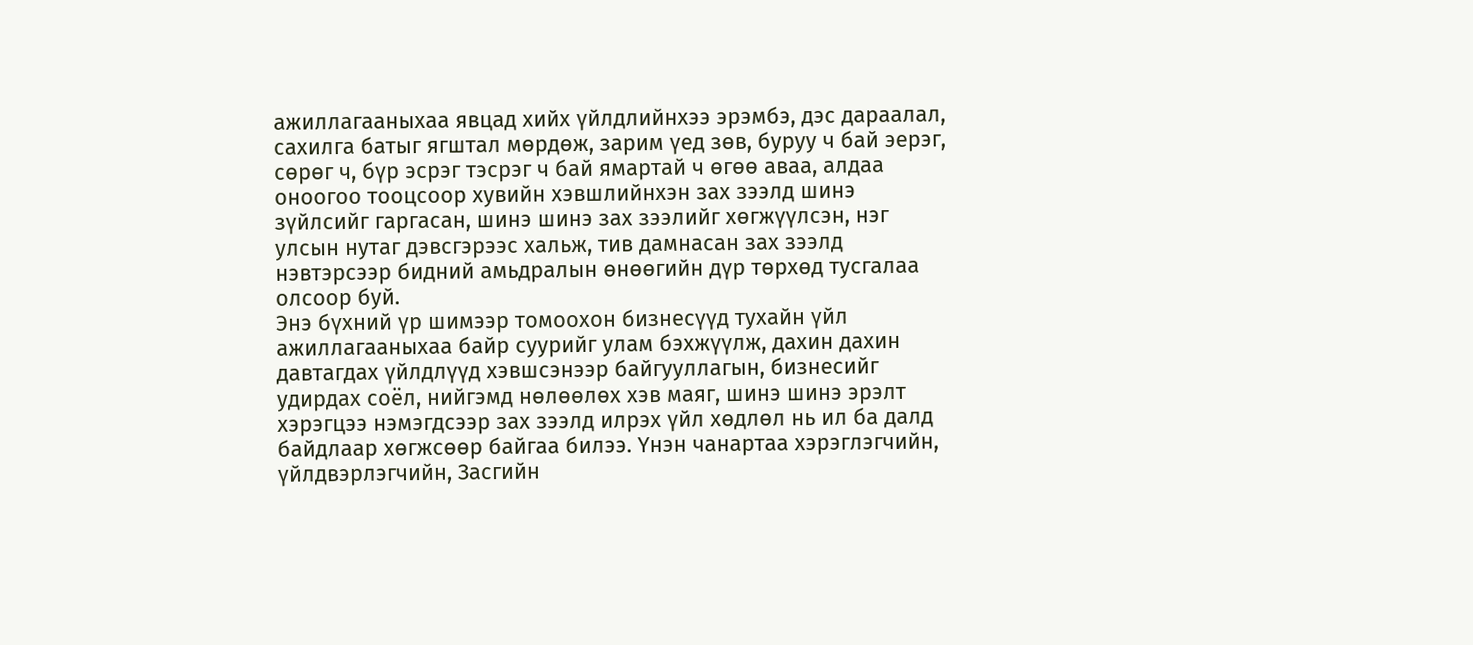ажиллагааныхаа явцад хийх үйлдлийнхээ эрэмбэ, дэс дараалал, сахилга батыг ягштал мөрдөж, зарим үед зөв, буруу ч бай эерэг, сөрөг ч, бүр эсрэг тэсрэг ч бай ямартай ч өгөө аваа, алдаа оноогоо тооцсоор хувийн хэвшлийнхэн зах зээлд шинэ зүйлсийг гаргасан, шинэ шинэ зах зээлийг хөгжүүлсэн, нэг улсын нутаг дэвсгэрээс хальж, тив дамнасан зах зээлд нэвтэрсээр бидний амьдралын өнөөгийн дүр төрхөд тусгалаа олсоор буй.
Энэ бүхний үр шимээр томоохон бизнесүүд тухайн үйл ажиллагааныхаа байр суурийг улам бэхжүүлж, дахин дахин давтагдах үйлдлүүд хэвшсэнээр байгууллагын, бизнесийг удирдах соёл, нийгэмд нөлөөлөх хэв маяг, шинэ шинэ эрэлт хэрэгцээ нэмэгдсээр зах зээлд илрэх үйл хөдлөл нь ил ба далд байдлаар хөгжсөөр байгаа билээ. Үнэн чанартаа хэрэглэгчийн, үйлдвэрлэгчийн, Засгийн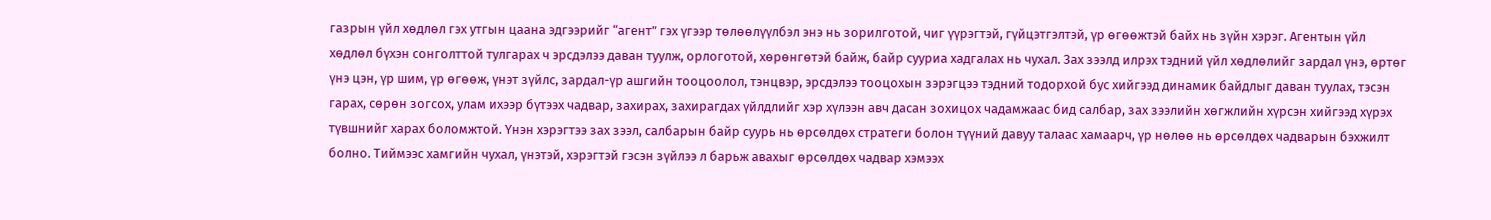газрын үйл хөдлөл гэх утгын цаана эдгээрийг “агент” гэх үгээр төлөөлүүлбэл энэ нь зорилготой, чиг үүрэгтэй, гүйцэтгэлтэй, үр өгөөжтэй байх нь зүйн хэрэг. Агентын үйл хөдлөл бүхэн сонголттой тулгарах ч эрсдэлээ даван туулж, орлоготой, хөрөнгөтэй байж, байр сууриа хадгалах нь чухал. Зах зээлд илрэх тэдний үйл хөдлөлийг зардал үнэ, өртөг үнэ цэн, үр шим, үр өгөөж, үнэт зүйлс, зардал-үр ашгийн тооцоолол, тэнцвэр, эрсдэлээ тооцохын зэрэгцээ тэдний тодорхой бус хийгээд динамик байдлыг даван туулах, тэсэн гарах, сөрөн зогсох, улам ихээр бүтээх чадвар, захирах, захирагдах үйлдлийг хэр хүлээн авч дасан зохицох чадамжаас бид салбар, зах зээлийн хөгжлийн хүрсэн хийгээд хүрэх түвшнийг харах боломжтой. Үнэн хэрэгтээ зах зээл, салбарын байр суурь нь өрсөлдөх стратеги болон түүний давуу талаас хамаарч, үр нөлөө нь өрсөлдөх чадварын бэхжилт болно. Тиймээс хамгийн чухал, үнэтэй, хэрэгтэй гэсэн зүйлээ л барьж авахыг өрсөлдөх чадвар хэмээх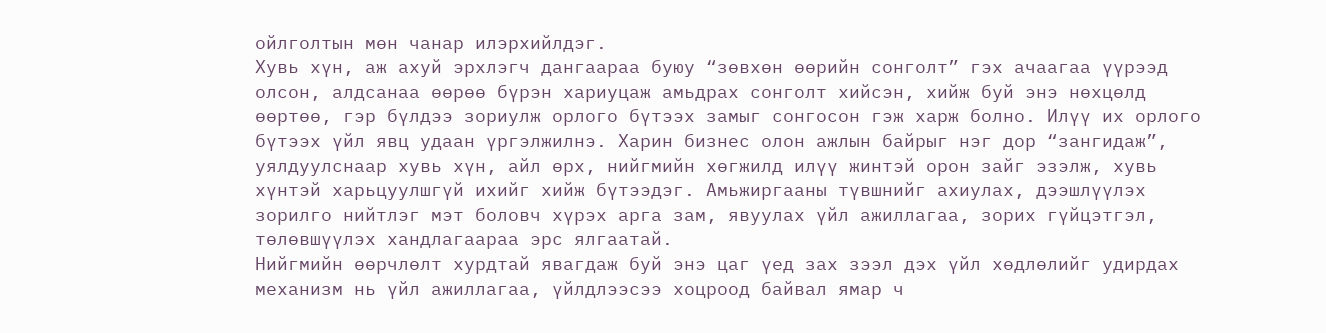ойлголтын мөн чанар илэрхийлдэг.
Хувь хүн, аж ахуй эрхлэгч дангаараа буюу “зөвхөн өөрийн сонголт” гэх ачаагаа үүрээд олсон, алдсанаа өөрөө бүрэн хариуцаж амьдрах сонголт хийсэн, хийж буй энэ нөхцөлд өөртөө, гэр бүлдээ зориулж орлого бүтээх замыг сонгосон гэж харж болно. Илүү их орлого бүтээх үйл явц удаан үргэлжилнэ. Харин бизнес олон ажлын байрыг нэг дор “зангидаж”, уялдуулснаар хувь хүн, айл өрх, нийгмийн хөгжилд илүү жинтэй орон зайг эзэлж, хувь хүнтэй харьцуулшгүй ихийг хийж бүтээдэг. Амьжиргааны түвшнийг ахиулах, дээшлүүлэх зорилго нийтлэг мэт боловч хүрэх арга зам, явуулах үйл ажиллагаа, зорих гүйцэтгэл, төлөвшүүлэх хандлагаараа эрс ялгаатай.
Нийгмийн өөрчлөлт хурдтай явагдаж буй энэ цаг үед зах зээл дэх үйл хөдлөлийг удирдах механизм нь үйл ажиллагаа, үйлдлээсээ хоцроод байвал ямар ч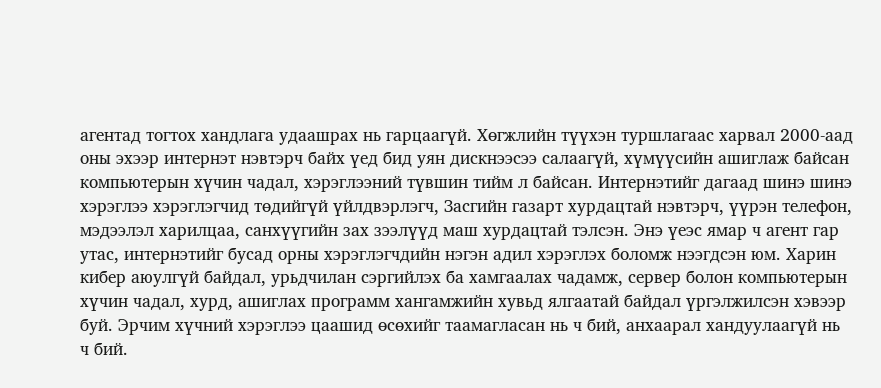агентад тогтох хандлага удаашрах нь гарцаагүй. Хөгжлийн түүхэн туршлагаас харвал 2000-аад оны эхээр интернэт нэвтэрч байх үед бид уян дискнээсээ салаагүй, хүмүүсийн ашиглаж байсан компьютерын хүчин чадал, хэрэглээний түвшин тийм л байсан. Интернэтийг дагаад шинэ шинэ хэрэглээ хэрэглэгчид төдийгүй үйлдвэрлэгч, Засгийн газарт хурдацтай нэвтэрч, үүрэн телефон, мэдээлэл харилцаа, санхүүгийн зах зээлүүд маш хурдацтай тэлсэн. Энэ үеэс ямар ч агент гар утас, интернэтийг бусад орны хэрэглэгчдийн нэгэн адил хэрэглэх боломж нээгдсэн юм. Харин кибер аюулгүй байдал, урьдчилан сэргийлэх ба хамгаалах чадамж, сервер болон компьютерын хүчин чадал, хурд, ашиглах программ хангамжийн хувьд ялгаатай байдал үргэлжилсэн хэвээр буй. Эрчим хүчний хэрэглээ цаашид өсөхийг таамагласан нь ч бий, анхаарал хандуулаагүй нь ч бий.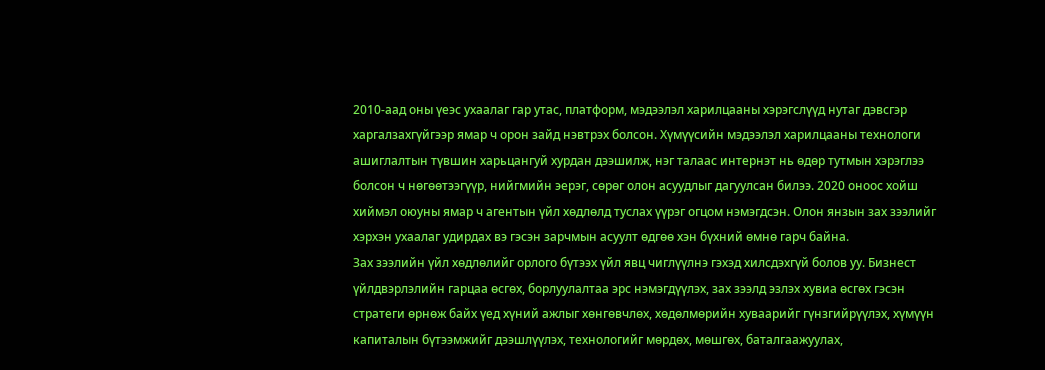2010-аад оны үеэс ухаалаг гар утас, платформ, мэдээлэл харилцааны хэрэгслүүд нутаг дэвсгэр харгалзахгүйгээр ямар ч орон зайд нэвтрэх болсон. Хүмүүсийн мэдээлэл харилцааны технологи ашиглалтын түвшин харьцангуй хурдан дээшилж, нэг талаас интернэт нь өдөр тутмын хэрэглээ болсон ч нөгөөтээгүүр, нийгмийн эерэг, сөрөг олон асуудлыг дагуулсан билээ. 2020 оноос хойш хиймэл оюуны ямар ч агентын үйл хөдлөлд туслах үүрэг огцом нэмэгдсэн. Олон янзын зах зээлийг хэрхэн ухаалаг удирдах вэ гэсэн зарчмын асуулт өдгөө хэн бүхний өмнө гарч байна.
Зах зээлийн үйл хөдлөлийг орлого бүтээх үйл явц чиглүүлнэ гэхэд хилсдэхгүй болов уу. Бизнест үйлдвэрлэлийн гарцаа өсгөх, борлуулалтаа эрс нэмэгдүүлэх, зах зээлд эзлэх хувиа өсгөх гэсэн стратеги өрнөж байх үед хүний ажлыг хөнгөвчлөх, хөдөлмөрийн хуваарийг гүнзгийрүүлэх, хүмүүн капиталын бүтээмжийг дээшлүүлэх, технологийг мөрдөх, мөшгөх, баталгаажуулах,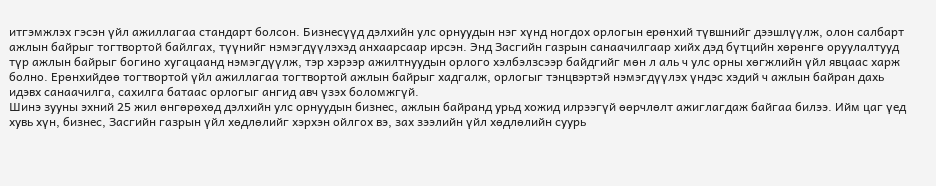итгэмжлэх гэсэн үйл ажиллагаа стандарт болсон. Бизнесүүд дэлхийн улс орнуудын нэг хүнд ногдох орлогын ерөнхий түвшнийг дээшлүүлж, олон салбарт ажлын байрыг тогтвортой байлгах, түүнийг нэмэгдүүлэхэд анхаарсаар ирсэн. Энд Засгийн газрын санаачилгаар хийх дэд бүтцийн хөрөнгө оруулалтууд түр ажлын байрыг богино хугацаанд нэмэгдүүлж, тэр хэрээр ажилтнуудын орлого хэлбэлзсээр байдгийг мөн л аль ч улс орны хөгжлийн үйл явцаас харж болно. Ерөнхийдөө тогтвортой үйл ажиллагаа тогтвортой ажлын байрыг хадгалж, орлогыг тэнцвэртэй нэмэгдүүлэх үндэс хэдий ч ажлын байран дахь идэвх санаачилга, сахилга батаас орлогыг ангид авч үзэх боломжгүй.
Шинэ зууны эхний 25 жил өнгөрөхөд дэлхийн улс орнуудын бизнес, ажлын байранд урьд хожид илрээгүй өөрчлөлт ажиглагдаж байгаа билээ. Ийм цаг үед хувь хүн, бизнес, Засгийн газрын үйл хөдлөлийг хэрхэн ойлгох вэ, зах зээлийн үйл хөдлөлийн суурь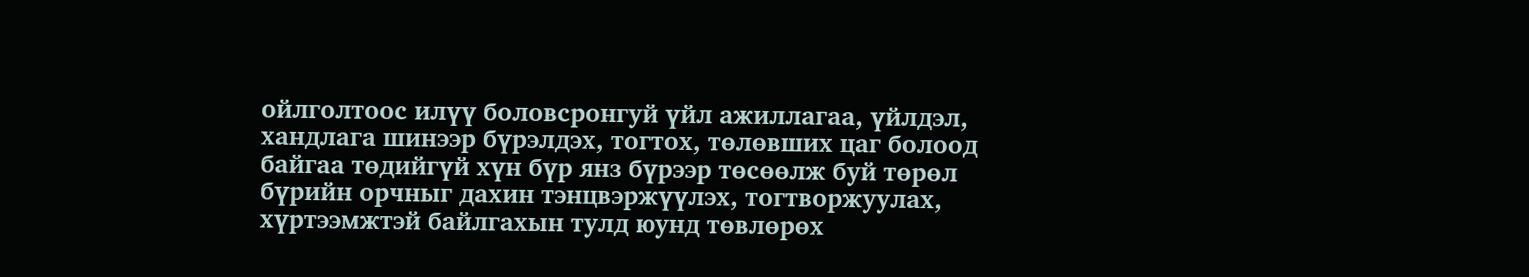ойлголтоос илүү боловсронгуй үйл ажиллагаа, үйлдэл, хандлага шинээр бүрэлдэх, тогтох, төлөвших цаг болоод байгаа төдийгүй хүн бүр янз бүрээр төсөөлж буй төрөл бүрийн орчныг дахин тэнцвэржүүлэх, тогтворжуулах, хүртээмжтэй байлгахын тулд юунд төвлөрөх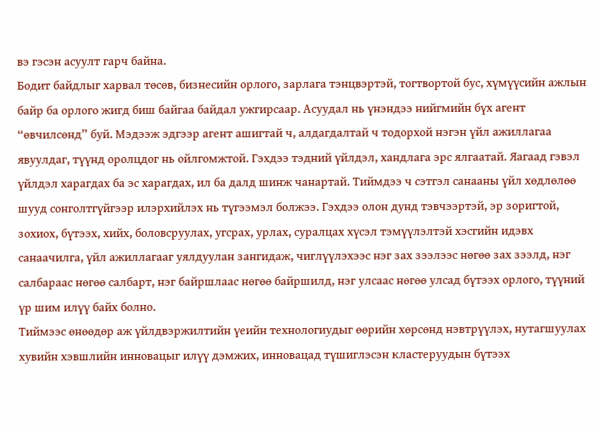вэ гэсэн асуулт гарч байна.
Бодит байдлыг харвал төсөв, бизнесийн орлого, зарлага тэнцвэртэй, тогтвортой бус, хүмүүсийн ажлын байр ба орлого жигд биш байгаа байдал ужгирсаар. Асуудал нь үнэндээ нийгмийн бүх агент “өвчилсөнд” буй. Мэдээж эдгээр агент ашигтай ч, алдагдалтай ч тодорхой нэгэн үйл ажиллагаа явуулдаг, түүнд оролцдог нь ойлгомжтой. Гэхдээ тэдний үйлдэл, хандлага эрс ялгаатай. Яагаад гэвэл үйлдэл харагдах ба эс харагдах, ил ба далд шинж чанартай. Тиймдээ ч сэтгэл санааны үйл хөдлөлөө шууд сонголтгүйгээр илэрхийлэх нь түгээмэл болжээ. Гэхдээ олон дунд тэвчээртэй, эр зоригтой, зохиох, бүтээх, хийх, боловсруулах, угсрах, урлах, суралцах хүсэл тэмүүлэлтэй хэсгийн идэвх санаачилга, үйл ажиллагааг уялдуулан зангидаж, чиглүүлэхээс нэг зах зээлээс нөгөө зах зээлд, нэг салбараас нөгөө салбарт, нэг байршлаас нөгөө байршилд, нэг улсаас нөгөө улсад бүтээх орлого, түүний үр шим илүү байх болно.
Тиймээс өнөөдөр аж үйлдвэржилтийн үеийн технологиудыг өөрийн хөрсөнд нэвтрүүлэх, нутагшуулах хувийн хэвшлийн инновацыг илүү дэмжих, инновацад түшиглэсэн кластеруудын бүтээх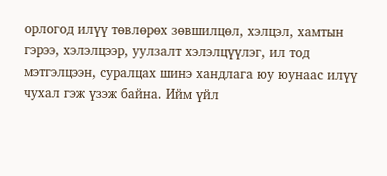орлогод илүү төвлөрөх зөвшилцөл, хэлцэл, хамтын гэрээ, хэлэлцээр, уулзалт хэлэлцүүлэг, ил тод мэтгэлцээн, суралцах шинэ хандлага юу юунаас илүү чухал гэж үзэж байна. Ийм үйл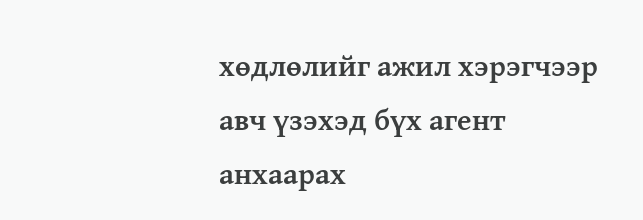хөдлөлийг ажил хэрэгчээр авч үзэхэд бүх агент анхаарах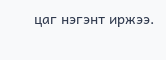цаг нэгэнт иржээ.